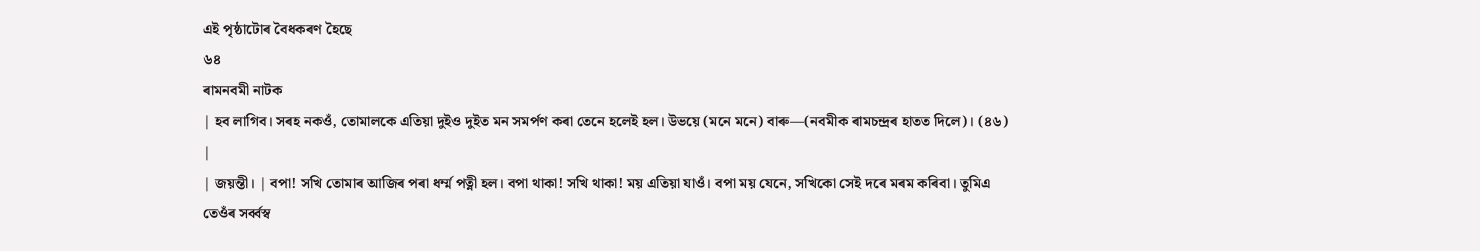এই পৃষ্ঠাটোৰ বৈধকৰণ হৈছে
৬৪
ৰামনবমী নাটক
| হব লাগিব। সৰহ নকওঁ, তোমালকে এতিয়া দুইও দুইত মন সমৰ্পণ কৰা তেনে হলেই হল। উভয়ে (মনে মনে) বাৰু—(নবমীক ৰামচন্দ্ৰৰ হাতত দিলে)। (৪৬) |
| জয়ন্তী। | বপা! সখি তোমাৰ আজিৰ পৰা ধৰ্ম্ম পত্নী হল। বপা থাকা! সখি থাকা! ময় এতিয়া যাওঁ। বপা ময় যেনে, সখিকো সেই দৰে মৰম কৰিবা। তুমিএ তেওঁৰ সৰ্ব্বস্ব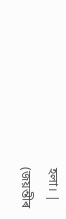হলা। |
(জয়ন্তীৰ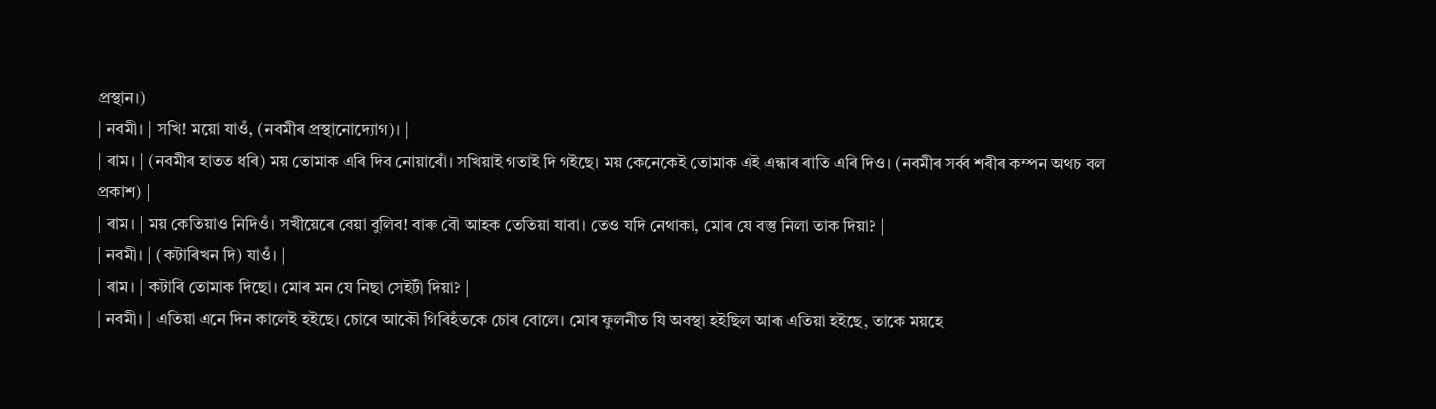প্ৰস্থান।)
| নবমী। | সখি! ময়ো যাওঁ, (নবমীৰ প্ৰস্থানোদ্যোগ)। |
| ৰাম। | (নবমীৰ হাতত ধৰি) ময় তোমাক এৰি দিব নোয়াৰোঁ। সখিয়াই গতাই দি গইছে। ময় কেনেকেই তোমাক এই এন্ধাৰ ৰাতি এৰি দিও। (নবমীৰ সৰ্ব্ব শৰীৰ কম্পন অথচ বল প্ৰকাশ) |
| ৰাম। | ময় কেতিয়াও নিদিওঁ। সখীয়েৰে বেয়া বুলিব! বাৰু বৌ আহক তেতিয়া যাবা। তেও যদি নেথাকা, মোৰ যে বস্তু নিলা তাক দিয়া? |
| নবমী। | (কটাৰিখন দি) যাওঁ। |
| ৰাম। | কটাৰি তোমাক দিছো। মোৰ মন যে নিছা সেইটী দিয়া? |
| নবমী। | এতিয়া এনে দিন কালেই হইছে। চোৰে আকৌ গিৰিহঁতকে চোৰ বোলে। মোৰ ফুলনীত যি অবস্থা হইছিল আৰূ এতিয়া হইছে, তাকে ময়হে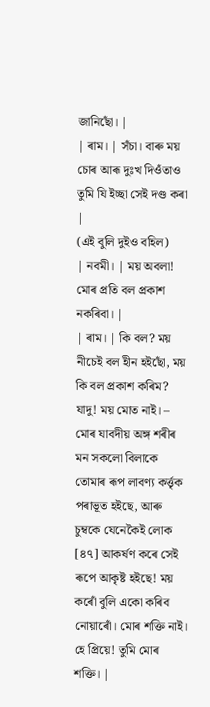জানিছোঁ। |
| ৰাম। | সঁচা। বাৰু ময় চোৰ আৰূ দুঃখ দিওঁতাও তুমি যি ইচ্ছা সেই দণ্ড কৰা |
(এই বুলি দুইও বহিল)
| নবমী। | ময় অবলা! মোৰ প্ৰতি বল প্ৰকাশ নকৰিবা। |
| ৰাম। | কি বল? ময় নীচেই বল হীন হইছোঁ, ময় কি বল প্ৰকাশ কৰিম? যাদু! ময় মোত নাই। – মোৰ যাবদীয় অঙ্গ শৰীৰ মন সকলো বিলাকে তোমাৰ ৰূপ লাবণ্য কৰ্ত্তৃক পৰাভূত হইছে, আৰু চুম্বকে যেনেকৈই লোক [৪৭] আকৰ্ষণ কৰে সেই ৰূপে আকৃষ্ট হইছে! ময় কৰোঁ বুলি একো কৰিব নোয়াৰোঁ। মোৰ শক্তি নাই। হে প্ৰিয়ে! তুমি মোৰ শক্তি। |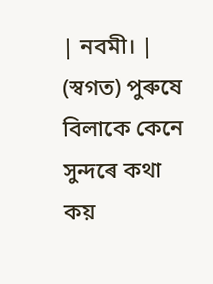| নবমী। | (স্বগত) পুৰুষে বিলাকে কেনে সুন্দৰে কথা কয়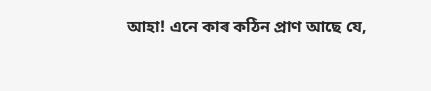আহা! এনে কাৰ কঠিন প্ৰাণ আছে যে,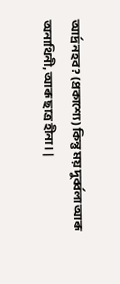আৰ্দ্ৰ নহব? (প্ৰকাশ্যে) কিন্তু ময় দুৰ্ব্বলা আৰূ অনাথিনী, আৰূ ছাত্ৰ হীনা। |